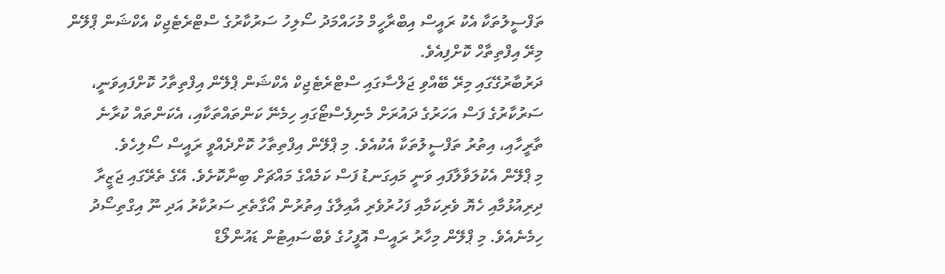ތަފްސީލުތަކާ އެކު ރައީސް އިބްރާހީމް މުހައްމަދު ސޯލިހު ސަރުކާރުގެ ސްޓްރެޓެޖިކް އެކްޝަން ޕްލޭން މިރޭ އިފްތިތާހް ކޮށްފިއެވެ.
ދަރުބާރުގޭގައި މިރޭ ބޭއްވި ޖަލްސާގައި ސްޓްރެޓެޖިކް އެކްޝަން ޕްލޭން އިފްތިތާހު ކޮށްފައިވަނީ، ސަރުކާރުގެ ފަސް އަހަރުގެ ދައުރަށް މެނިފެސްޓޯގައި ހިމެނޭ ކަންތައްތަކާއި، އެކަންތައް ކުރާނެ ތާރީހާއި، އިތުރު ތަފްސީލުތަކާ އެކުއެވެ. މި ޕްލޭން އިފްތިތާހު ކޮށްދެއްވީ ރައީސް ސޯލިހެވެ.
މި ޕްލޭން އެކުލަވާލާފައި ވަނީ މައިގަނޑު ފަސް ކަމެއްގެ މައްޗަށް ބިނާކޮށެވެ. އޭގެ ތެރޭގައި ޖަޒީރާ ދިރިއުޅުމާއި ހެޔޮ ވެރިކަމާއި ފަހުރުވެރި އާއިލާގެ އިތުރުން އޯގާތެރި ސަރުކާރު އަދި ނޫ އިގްތިސޯދު ހިމެނެއެވެ. މި ޕްލޭން މިހާރު ރައީސް އޮފީހުގެ ވެބްސައިޓުން ޑައުންލޯޑް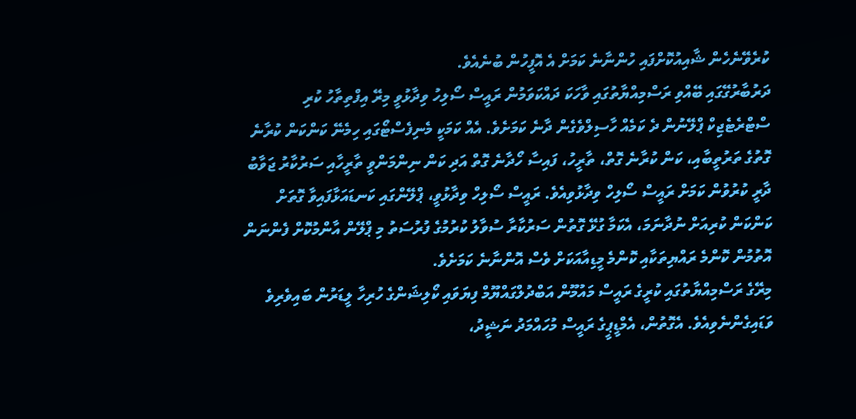ކުރެވޭނެހެން ޝާއިއުކޮށްފައި ހުންނާނެ ކަމަށް އެ އޮފީހުން ބުނެއެވެ.
ދަރުބާރުގޭގައި ބޭއްވި ރަސްމިއްޔާތުގައި ވާހަކަ ދައްކަވަމުން ރައީސް ސޯލިހު ވިދާޅުވީ މިރޭ އިފްތިތާހު ކުރި ސްޓްރެޓެޖިކް ޕްލޭނުން ދެ ކަމެއް ހާސިލްވެގެން ދާނެ ކަމަށެވެ. އެއް ކަމަކީ މެނިފެސްޓޯގައި ހިމެނޭ ކަންކަން ކުރާނެ ގޮތުގެ ތަރުތީބާއި، ކަން ކުރާނެ ގޮތް، ތާރީހު، ފައިސާ ހޯދާނެ ގޮތް އަދި ކަން ނިންމަންވީ ތާރީހާއި ސަރުކާރު ޖަވާބު ދާރީ ކުރުވުން ކަމަށް ރައީސް ސޯލިހް ވިދާޅުވިއެވެ. ރައީސް ސޯލިހް ވިދާޅުވީ، ޕްލޭންގައި ކަނޑައަޅާފައިވާ ގޮތަށް ކަންކަން ކުރިއަށް ނުދާނަމަ، އެކަމާ ގުޅޭ ގޮތުން ސަރުކާރާ ސުވާލު ކުރުމުގެ ފުރުސަތު މި ޕްލޭން އާންމުކޮށް ފެންނަން އޮތުމުން ކޮންމެ ރައްޔިތަކާއި ކޮންމެ މީޑިއާއަކަށް ވެސް އޮންނާނެ ކަމަށެވެ.
މިރޭގެ ރަސްމިއްޔާތުގައި ކުރީގެ ރައީސް މައުމޫން އަބްދުލްގައްޔޫމް ފިޔަވައި ކޯލިޝަންގެ ހުރިހާ ލީޑަރުން ބައިވެރިވެ ވަޑައިގެންނެވިއެވެ. އެގޮތުން، އެމްޑީޕީގެ ރައީސް މުހައްމަދު ނަޝީދު،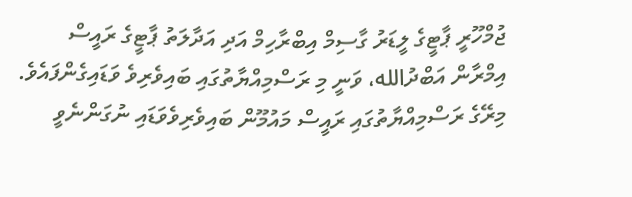ޖުމްހޫރީ ޕާޓީގެ ލީޑަރު ގާސިމް އިބްރާހިމް އަދި އަދާލަތު ޕާޓީގެ ރައީސް އިމްރާން އަބްދުالله، ވަނީ މި ރަސްމިއްޔާތުގައި ބައިވެރިވެ ވަޑައިގެންފައެވެ. މިރޭގެ ރަސްމިއްޔާތުގައި ރައީސް މައުމޫން ބައިވެރިވެވަޑައި ނުގަންނެވީ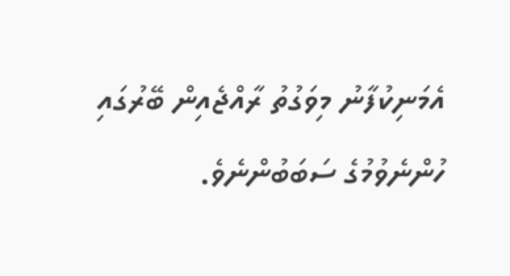އެމަނިކުފާނު މިވަގުތު ރާއްޖެއިން ބޭރުގައި ހުންނެވުމުގެ ސަބަބުންނެވެ.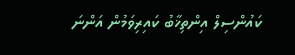ކައުންސިލް އިންތިޚާބު ކައިރިވަމުން އަންނަ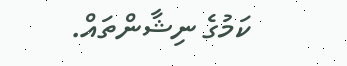ކަމުގެ ނިޝާންތައް.